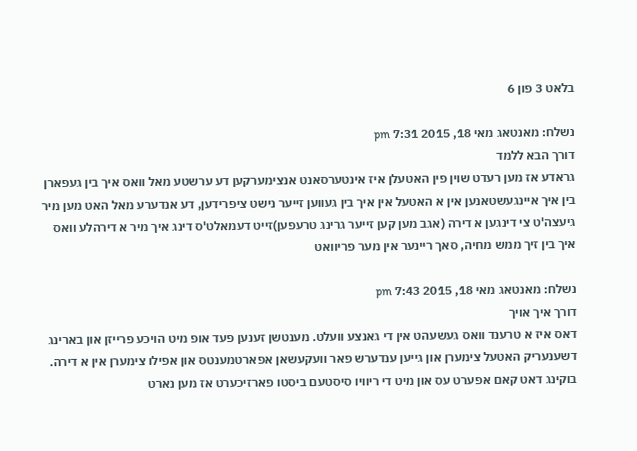בלאט 3 פון 6

נשלח: מאנטאג מאי 18, 2015 7:31 pm
דורך הבא ללמד
גראדע אז מען רעדט שוין פין האטעלן איז אינטערסאנט אנצימערקען דע ערשטע מאל וואס איך בין געפארן בין איך איינגעשטאנען אין א האטעל אין איך בין געווען זייער נישט ציפרידען, דע אנדערע מאל האט מען מיר גיעצה'ט צי דינגען א דירה (אגב מען קען זייער גרינג טרעפען)זייט דעמאלט'ס דינג איך מיר א דירהלע וואס איך בין זיך ממש מחיה, סאך ריינער אין מער פריוואט

נשלח: מאנטאג מאי 18, 2015 7:43 pm
דורך איך אויך
דאס איז א טרענד וואס געשעהט אין די גאנצע וועלט. מענטשן זענען פעד אופ מיט הויכע פרייזן און בארינג דשענעריק האטעל צימערן און גייען ענדערש פאר וועקעשאן אפארטמענטס און אפילו צימערן אין א דירה. בוקינג דאט קאם אפערט עס און מיט די ריוויו סיסטעם ביסטו פארזיכערט אז מען נארט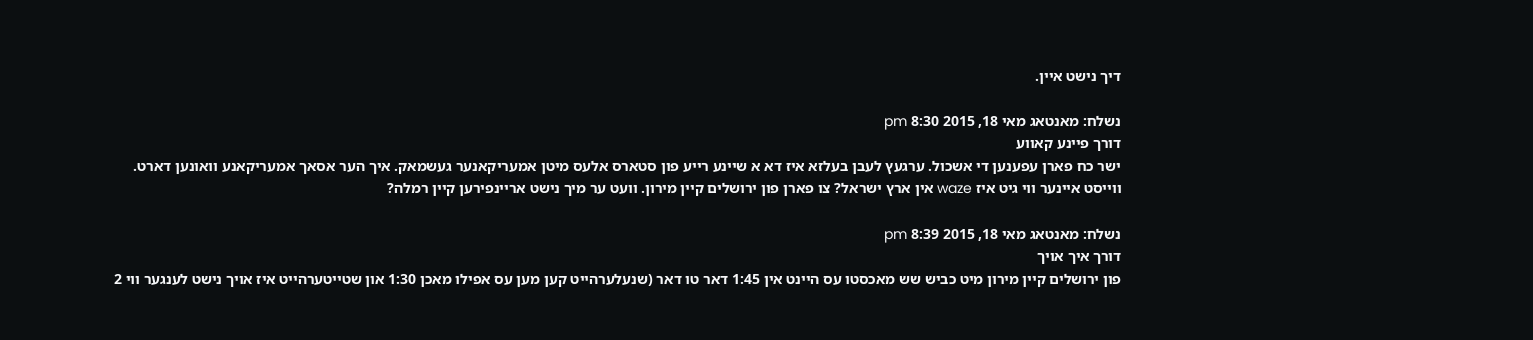דיך נישט איין.

נשלח: מאנטאג מאי 18, 2015 8:30 pm
דורך פיינע קאווע
ישר כח פארן עפענען די אשכול. ערגעץ לעבן בעלזא איז דא א שיינע רייע פון סטארס אלעס מיטן אמעריקאנער געשמאק. איך הער אסאך אמעריקאנע וואונען דארט.
ווייסט איינער ווי גיט איז waze אין ארץ ישראל? צו פארן פון ירושלים קיין מירון. וועט ער מיך נישט אריינפירען קיין רמלה?

נשלח: מאנטאג מאי 18, 2015 8:39 pm
דורך איך אויך
פון ירושלים קיין מירון מיט כביש שש מאכסטו עס היינט אין 1:45 דאר טו דאר (שנעלערהייט קען מען עס אפילו מאכן 1:30 און שטייטערהייט איז אויך נישט לענגער ווי 2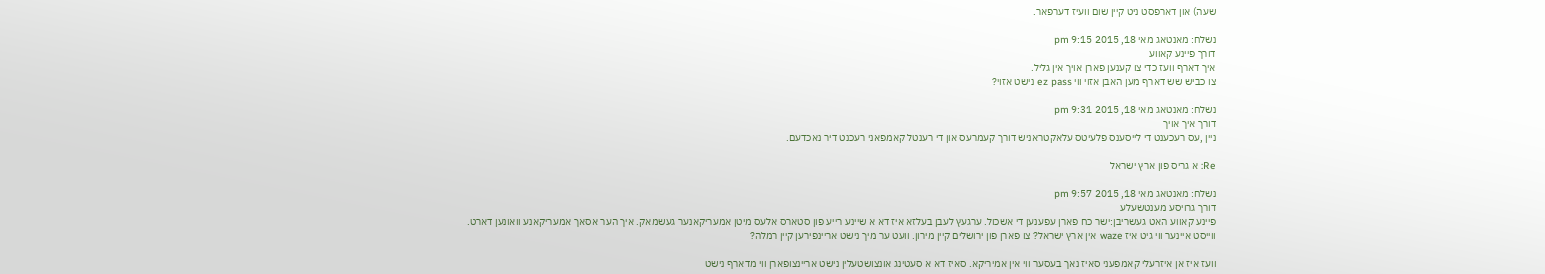שעה) און דארפסט ניט קיין שום וועיז דערפאר.

נשלח: מאנטאג מאי 18, 2015 9:15 pm
דורך פיינע קאווע
איך דארף וועז כדי צו קענען פארן אויך אין גליל.
צו כביש שש דארף מען האבן אזוי ווי ez pass נישט אזוי?

נשלח: מאנטאג מאי 18, 2015 9:31 pm
דורך איך אויך
ניין ,עס רעכענט די לייסענס פלעיטס עלאקטראניש דורך קעמרעס און די רענטל קאמפאני רעכנט דיר נאכדעם.

Re: א גריס פון ארץ ישראל

נשלח: מאנטאג מאי 18, 2015 9:57 pm
דורך גרויסע מענטשעלע
פיינע קאווע האט געשריבן:ישר כח פארן עפענען די אשכול. ערגעץ לעבן בעלזא איז דא א שיינע רייע פון סטארס אלעס מיטן אמעריקאנער געשמאק. איך הער אסאך אמעריקאנע וואונען דארט.
ווייסט איינער ווי גיט איז waze אין ארץ ישראל? צו פארן פון ירושלים קיין מירון. וועט ער מיך נישט אריינפירען קיין רמלה?

וועז איז אן איזרעלי קאמפעני סאיז נאך בעסער ווי אין אמיריקא. סאיז דא א סעטינג אונצושטעלין נישט אריינצופארן ווי מדארף נישט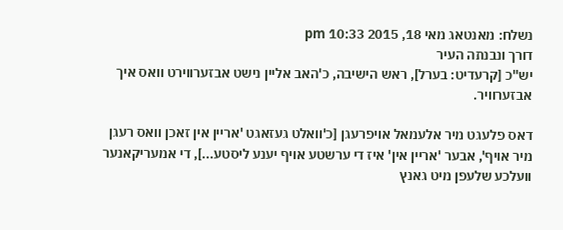נשלח: מאנטאג מאי 18, 2015 10:33 pm
דורך ונבנתה העיר
יש"כ [קרעדיט: בערל], ראש הישיבה, כ'האב אליין נישט אבזערווירט וואס איך אבזערוויר.

דאס פלעגט מיר אלעמאל אויפרעגן [כ'וואלט געזאגט 'אריין אין זאכן וואס רעגן מיר אויף', אבער 'אריין אין' איז די ערשטע אויף יענע ליסטע...], די אמעריקאנער וועלכע שלעפן מיט גאנץ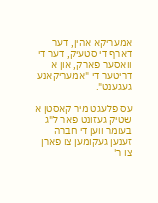אמעריקא אהין, דער דארף די סטעיק, דער די וואסער פארק, און א דריטער די "אמעריקאנע געגענט".

עס פלעגט מיר קאסטן א שטיק געזונט פאר ל"ג בעומר ווען די חברה זענען געקומען צו פארן צו ר'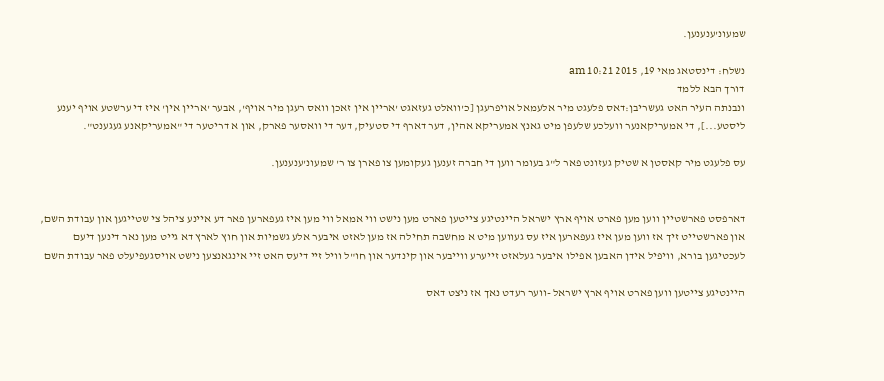שמעונ'ענענען.

נשלח: דינסטאג מאי 19, 2015 10:21 am
דורך הבא ללמד
ונבנתה העיר האט געשריבן:דאס פלעגט מיר אלעמאל אויפרעגן [כ'וואלט געזאגט 'אריין אין זאכן וואס רעגן מיר אויף', אבער 'אריין אין' איז די ערשטע אויף יענע ליסטע...], די אמעריקאנער וועלכע שלעפן מיט גאנץ אמעריקא אהין, דער דארף די סטעיק, דער די וואסער פארק, און א דריטער די "אמעריקאנע געגענט".

עס פלעגט מיר קאסטן א שטיק געזונט פאר ל"ג בעומר ווען די חברה זענען געקומען צו פארן צו ר' שמעונ'ענענען.


דארפסט פארשטיין ווען מען פארט אויף ארץ ישראל היינטיגע צייטען פארט מען נישט ווי אמאל ווי מען איז געפארען פאר דע איינע ציהל צי שטייגען און עבודת השם, און פארשטייט זיך אז ווען מען איז געפארען איז עס געווען מיט א מחשבה תחילה אז מען לאזט איבער אלע גשמיות און חוץ לארץ דא גייט מען נאר דינען דיעם לעכטיגען בורא, וויפיל אידן האבען אפילו איבער געלאזט זייערע ווייבער און קינדער און חו"ל וויל זיי דיעס האט זיי אינגאנצען נישט אויסגעפיעלט פאר עבודת השם

היינטיגע צייטען ווען פארט אויף ארץ ישראל -ווער רעדט נאך אז ניצט דאס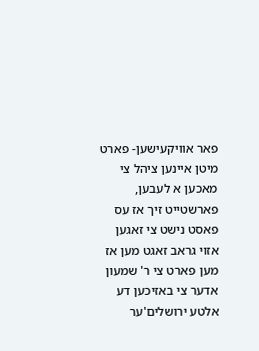פאר אוויקעישען- פארט מיטן איינען ציהל צי מאכען א לעבען, פארשטייט זיך אז עס פאסט נישט צי זאגען אזוי גראב זאגט מען אז מען פארט צי ר' שמעון אדער צי באזיכען דע אלטע ירושלים'ער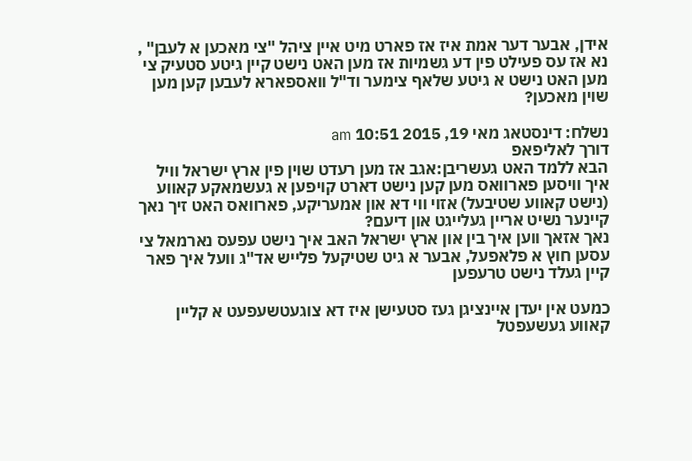אידן, אבער דער אמת איז אז פארט מיט איין ציהל "צי מאכען א לעבן" , נא אז עס פעילט פין דע גשמיות אז מען האט נישט קיין גיטע סטעיק צי מען האט נישט א גיטע שלאף צימער וד"ל וואספארא לעבען קען מען שוין מאכען?

נשלח: דינסטאג מאי 19, 2015 10:51 am
דורך לאליפאפ
הבא ללמד האט געשריבן:אגב אז מען רעדט שוין פין ארץ ישראל וויל איך וויסען פארוואס מען קען נישט דארט קויפען א געשמאקע קאווע (נישט קאווע שטיבעל) אזוי ווי דא און אמעריקע, פארוואס האט זיך נאך קיינער נשיט אריין געלייגט און דיעם?
נאך אזאך ווען איך בין און ארץ ישראל האב איך נישט עפעס נארמאל צי עסען חוץ א פלאפעל, אבער א גיט שטיקעל פלייש אד"ג וועל איך פאר קיין געלד נישט טרעפען

כמעט אין יעדן איינציגן געז סטעישן איז דא צוגעטשעפעט א קליין קאווע געשעפטל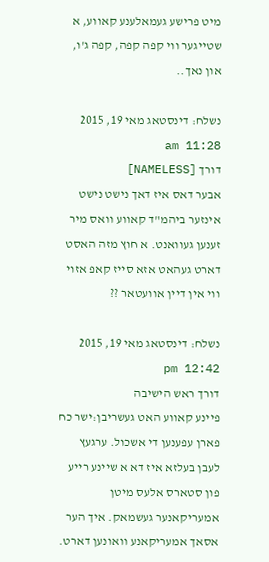מיט פרישע געמאלענע קאווע, א שטייגער ווי קפה קפה, קפה ג'ו, און נאך..

נשלח: דינסטאג מאי 19, 2015 11:28 am
דורך [NAMELESS]
אבער דאס איז דאך נישט נישט אינזער ביהמ"ד קאווע וואס מיר זענען געוואנט. א חוץ מזה האסט דארט געהאט אזא סייז קאפ אזוי ווי אין דיין אוועטאר ??

נשלח: דינסטאג מאי 19, 2015 12:42 pm
דורך ראש הישיבה
פיינע קאווע האט געשריבן:ישר כח פארן עפענען די אשכול. ערגעץ לעבן בעלזא איז דא א שיינע רייע פון סטארס אלעס מיטן אמעריקאנער געשמאק. איך הער אסאך אמעריקאנע וואונען דארט.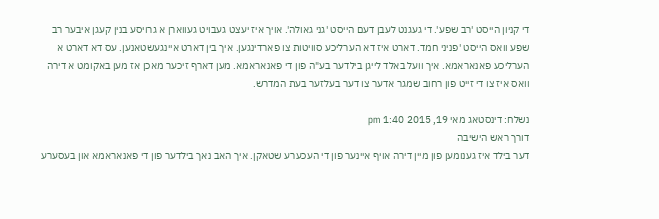די קניון הייסט 'רב שפע'. די געגנט לעבן דעם הייסט 'גני גאולה'. אויך איז יעצט געבויט געווארן א גרויסע בנין קעגן איבער רב שפע וואס הייסט 'פניני חמד. דארט איז דא הערליכע סוויטות צו פארדינגען. איך בין דארט איינגעשטאנען. עס דא דארט א הערליכע פאנאראמא. איך וועל באלד לייגן בילדער בע"ה פון די פאנאראמא. מען דארף זיכער מאכן אז מען באקומט א דירה וואס איז צו די זייט פון רחוב שמגר אדער צו דער בעלזער בעת המדרש.

נשלח: דינסטאג מאי 19, 2015 1:40 pm
דורך ראש הישיבה
דער בילד איז גענומען פון מיין דירה אויף איינער פון די העכערע שטאקן. איך האב נאך בילדער פון די פאנאראמא און בעסערע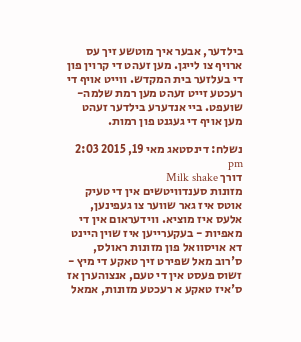בילדער, אבער איך מוטשע זיך עס ארויף צו לייגן. מען זעהט די קרוין פון די בעלזער בית המקדש. ווייט אויף די רעכטע זייט זעהט מען רמת שלמה-שועפט. ביי אנדערע בילדער זעהט מען אויף די געגנט פון רמות.

נשלח: דינסטאג מאי 19, 2015 2:03 pm
דורך Milk shake
מזונות סענדוויטשים אין די טעיק אוטס איז גאר שווער צו געפינען, אלעס איז מוציא. ווידעראום אין די מאפיות - בעקערייען איז שוין היינט דא אויסוואל פון מזונות ראולס, ס'רוב מאל שפירט זיך טאקע די מיץ - זשוס פעסט אין די טעם, אנצוהערן אז ס'איז טאקע א רעכטע מזונות, אמאל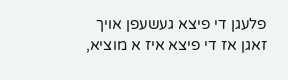פלעגן די פיצא געשעפן אויך זאגן אז די פיצא איז א מוציא,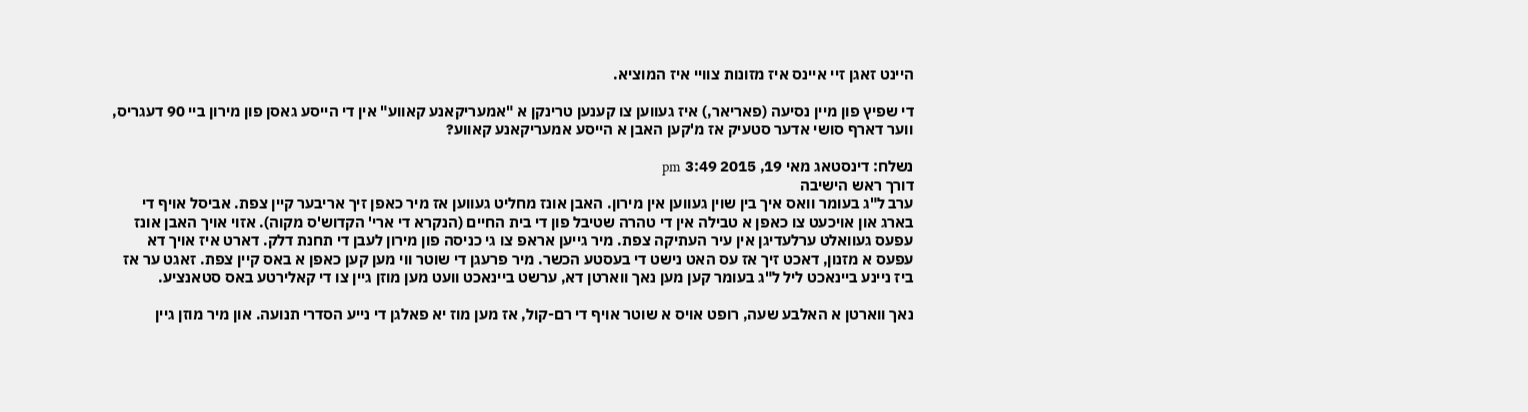היינט זאגן זיי איינס איז מזונות צוויי איז המוציא.

די שפיץ פון מיין נסיעה (פאריאר,) איז געווען צו קענען טרינקן א "אמעריקאנע קאווע" אין די הייסע גאסן פון מירון ביי 90 דעגריס, ווער דארף סושי אדער סטעיק אז מ'קען האבן א הייסע אמעריקאנע קאווע?

נשלח: דינסטאג מאי 19, 2015 3:49 pm
דורך ראש הישיבה
ערב ל"ג בעומר וואס איך בין שוין געווען אין מירון. האבן אונז מחליט געווען אז מיר כאפן זיך אריבער קיין צפת. אביסל אויף די בארג און אויכעט צו כאפן א טבילה אין די טהרה שטיבל פון די בית החיים (הנקרא די ארי' הקדוש'ס מקוה). אזוי אויך האבן אונז עפעס געוואלט ערלעדיגן אין עיר העתיקה צפת. מיר גייען אראפ צו גי כניסה פון מירון לעבן די תחנת דלק. דארט איז אויך דא עפעס א מזנון, דאכט זיך אז עס האט נישט די בעסטע הכשר. מיר פרעגן די שוטר ווי מען קען כאפן א באס קיין צפת. זאגט ער אז ביז ניינע ביינאכט ליל ל"ג בעומר קען מען נאך ווארטן דא, ערשט ביינאכט וועט מען מוזן גיין צו די קאלירטע באס סטאנציע.

נאך ווארטן א האלבע שעה, רופט אויס א שוטר אויף די רם-קול, אז מען מוז יא פאלגן די נייע הסדרי תנועה. און מיר מוזן גיין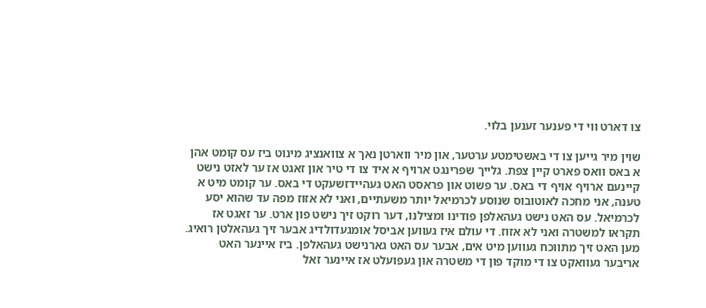צו דארט ווי די פענער זענען בלוי.

שוין מיר גייען צו די באשטימטע ערטער, און מיר ווארטן נאך א צוואנציג מינוט ביז עס קומט אהן א באס וואס פארט קיין צפת. גלייך שפרינגט ארויף א איד צו די טיר און זאגט אז ער לאזט נישט קיינעם ארויף אויף די באס. ער פשוט און פראסט האט געהיידזשעקט די באס. ער קומט מיט א טענה, אני מחכה לאוטובוס שנוסע לכרמיאל יותר משעתיים, ואני לא אזוז מפה עד שהוא יסע לכרמיאל. עס האט נישט געהאלפן פודינו ומצילנו, דער רוקט זיך נישט פון ארט. ער זאגט אז תקראו למשטרה ואני לא אזוז. די עולם איז געווען אביסל אומגעדולדיג אבער זיך געהאלטן רואיג. מען האט זיך מתווכח געווען מיט אים, אבער עס האט גארנישט געהאלפן. ביז איינער האט אריבער געוואקט צו די מוקד פון די משטרה און געפועלט אז איינער זאל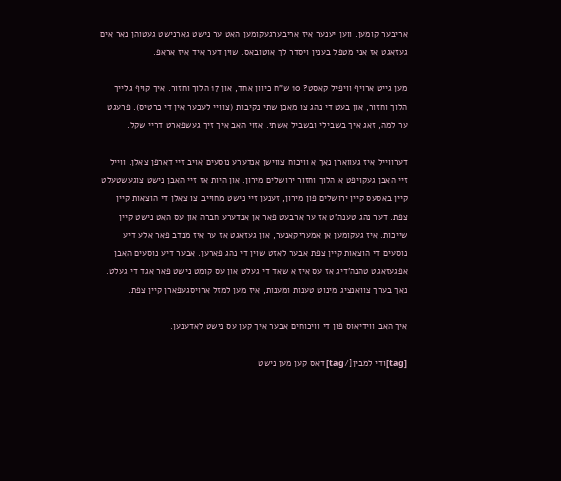אריבער קומען. ווען יענער איז אריבערגעקומען האט ער נישט גארנישט געטוהן נאר אים געזאגט אז אני מטפל בענין ויסדר לך אוטובאס. שוין דער איד איז אראפ.

מען גייט ארויף וויפיל קאסט? 10 ש"ח כיוון אחד, און 17 הלוך וחזור. איך קויף גלייך הלוך וחזור, און בעט די נהג צו מאכן שתי נקיבות (צוויי לעכער אין די כרטיס). פרעגט ער למה, זאג איך בשבילי ובשביל אשתי. אזוי האב איך זיך געשפארט דריי שקל.

דערווייל איז געווארן נאך א וויכוח צווישן אנדערע נוסעים אויב זיי דארפן צאלן. ווייל זיי האבן געקויפט א הלוך וחזור ירושלים מירון. און היות אז זיי האבן נישט צוגעשטעלט קיין באסעס קיין ירושלים פון מירון, זענען זיי נישט מחוייב צו צאלן די הוצאות קיין צפת. דער נהג טענה'ט אז ער ארבעט פאר אן אנדערע חברה און עס האט נישט קיין שייכות. איז געקומען אן אמעריקאנער, און געזאגט אז ער איז מנדב פאר אלע דיע נוסעים די הוצאות קיין צפת אבער לאזט שוין די נהג פארען. אבער דיע נוסעים האבן אפגעזאגט טהנה'דיג אז עס איז א שאד די געלט און עס קומט נישט פאר אגד די געלט. נאך בערך צוואנציג מינוט טענות ומענות, איז מען למזל ארויסגעפארן קיין צפת.

איך האב ווידיאוס פון די וויכוחים אבער איך קען עס נישט לאדענען.

[tag]ודי למבין[/tag] דאס קען מען נישט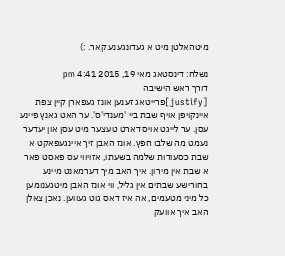מיטהאלטן מיט א געדונגענע קאר. :)

נשלח: דינסטאג מאי 19, 2015 4:41 pm
דורך ראש הישיבה
[justify]פרייטאג זענען אונז געפארן קיין צפת איינקויפן אויף שבת ביי 'מענדי'ס'. ער האט גאנץ פיינע עסן. ער לייגט אויס דארט טעצער מיט עסן און יעדער נעמט מה שלבו חפץ. אונז האבן זיך איינגעפאקט א שבת כסעודות שלמה בשעתו, אזויווי עס פאסט פאר א שבת אין מירון. איך האב מיך דערמאנט מיינע בחורישע שבתים אין גליל, ווי אונז האבן מיטגענומען כל מיני מטעמים, אה איז דאס גוט געווען. נאכן צאלן האב איך אוועק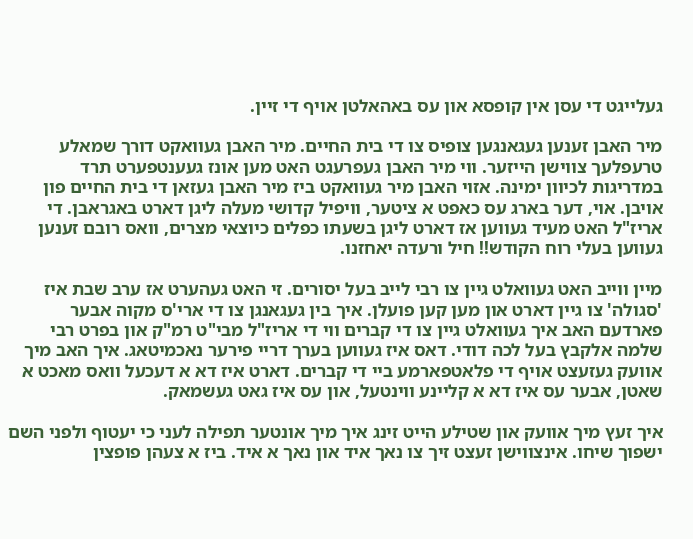געלייגט די עסן אין קופסא און עס באהאלטן אויף די זיין.

מיר האבן זענען געגאנגען צופיס צו די בית החיים. מיר האבן געוואקט דורך שמאלע טרעפלעך צווישן הייזער. ווי מיר האבן געפרעגט האט מען אונז געענטפערט תרד במדריגות לכיוון ימינה. אזוי האבן מיר געוואקט ביז מיר האבן געזאן די בית החיים פון אויבן. אוי, דער בארג עס כאפט א ציטער, וויפיל קדושי מעלה ליגן דארט באגראבן. די אריז"ל האט מעיד געווען אז דארט ליגן בשעתו כפלים כיוצאי מצרים, וואס רובם זענען געווען בעלי רוח הקודש!! חיל ורעדה יאחזנו.

מיין ווייב האט געוואלט גיין צו רבי לייב בעל יסורים. זי האט געהערט אז ערב שבת איז 'סגולה' צו גיין דארט און מען קען פועלן. איך בין געגאנגן צו די ארי'ס מקוה אבער פארדעם האב איך געוואלט גיין צו די קברים ווי די אריז"ל מבי"ט רמ"ק און בפרט רבי שלמה אלקבץ בעל לכה דודי. דאס איז געווען בערך דריי פירער נאכמיטאג. איך האב מיך אוועק געזעצט אויף די פלאטפארמע ביי די קברים. דארט איז דא א דעכעל וואס מאכט א שאטן, אבער עס איז דא א קליינע ווינטעל, און עס איז גאט געשמאק.

איך זעץ מיך אוועק און שטילע הייט זינג איך מיך אונטער תפילה לעני כי יעטוף ולפני השם ישפוך שיחו. אינצווישן זעצט זיך צו נאך איד און נאך א איד. ביז א צעהן פופצין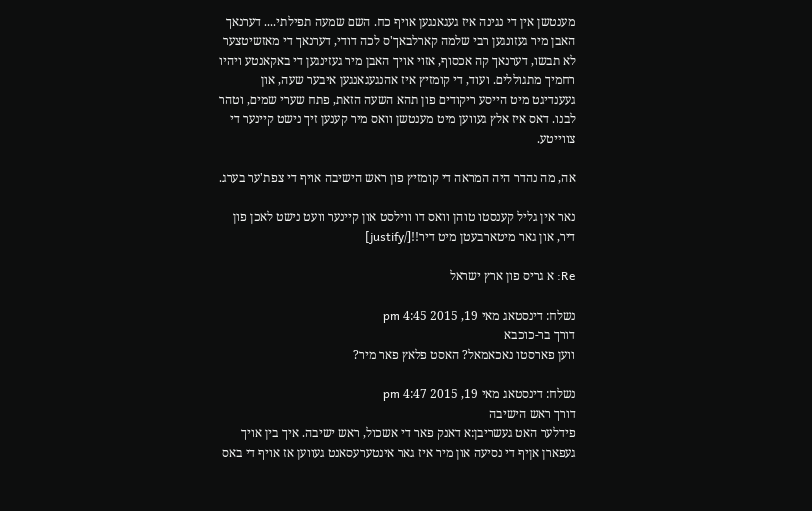מענטשן אין די נגינה איז געגאנגען אויף כח. השם שמעה תפילתי.... דערנאך האבן מיר געזונגען רבי שלמה קארלבאך'ס לכה דודי, דערנאך די מאזשיטצער לא תבשו, דערנאך קה אכסוף, אזוי אויך האבן מיר געזינגען די באקאנטע ויהיו רחמיך מתגוללים. ועוד, די קומזיץ איז אהנגעגאנגען איבער שעה, און געענדיגט מיט הייסע ריקודים פון תהא השעה הזאת, פתח שערי שמים, וטהר לבנו. דאס איז אלץ געווען מיט מענטשן וואס מיר קענען זיך נישט קיינער די צווייטע.

אה, מה נהדר היה המראה די קומזיץ פון ראש הישיבה אויף די צפת'ער בערג.

נאר אין גליל קענסטו טוהן וואס דו ווילסט און קיינער וועט נישט לאכן פון דיר, און גאר מיטארבעטן מיט דיר!![/justify]

Re: א גריס פון ארץ ישראל

נשלח: דינסטאג מאי 19, 2015 4:45 pm
דורך בר-כוכבא
ווען פארסטו נאכאמאל? האסט פלאץ פאר מיר?

נשלח: דינסטאג מאי 19, 2015 4:47 pm
דורך ראש הישיבה
פידלער האט געשריבן:א דאנק פאר די אשכול, ראש ישיבה. איך בין אויך געפארן אןיף די נסיעה און מיר איז גאר אינטערעסאנט געווען אז אויף די באס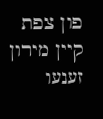פון צפת קיין מירון זענעו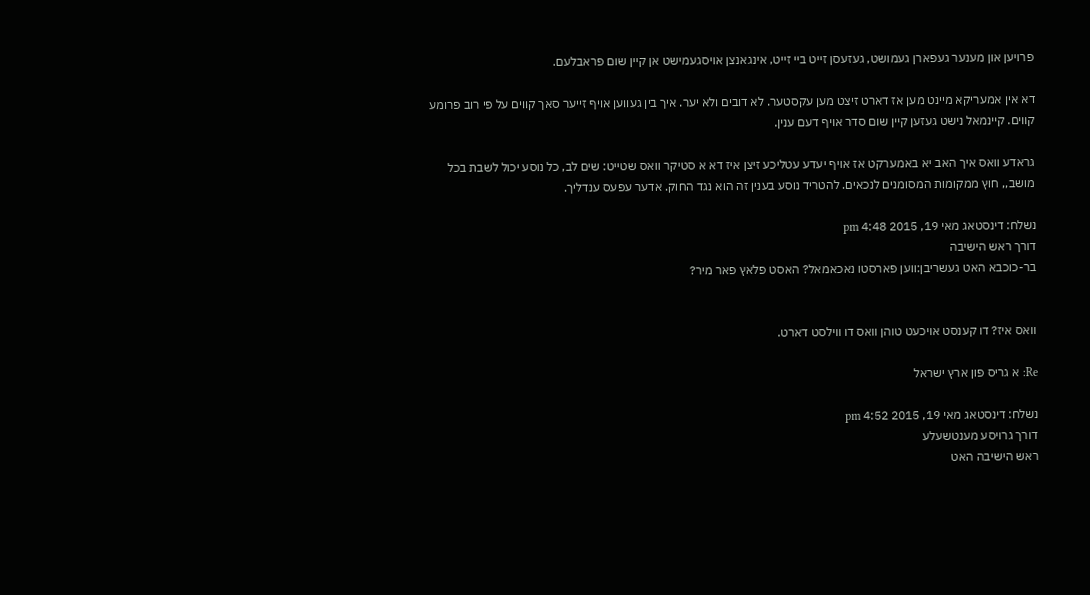פרויען און מענער געפארן געמושט, געזעסן זייט ביי זייט, אינגאנצן אויסגעמישט אן קיין שום פראבלעם.

דא אין אמעריקא מיינט מען אז דארט זיצט מען עקסטער. לא דובים ולא יער. איך בין געווען אויף זייער סאך קווים על פי רוב פרומע קווים. קיינמאל נישט געזען קיין שום סדר אויף דעם ענין.

גראדע וואס איך האב יא באמערקט אז אויף יעדע עטליכע זיצן איז דא א סטיקר וואס שטייט: שים לב, כל נוסע יכול לשבת בכל מושב,, חוץ ממקומות המסומנים לנכאים. להטריד נוסע בענין זה הוא נגד החוק. אדער עפעס ענדליך.

נשלח: דינסטאג מאי 19, 2015 4:48 pm
דורך ראש הישיבה
בר-כוכבא האט געשריבן:ווען פארסטו נאכאמאל? האסט פלאץ פאר מיר?


וואס איז? דו קענסט אויכעט טוהן וואס דו ווילסט דארט.

Re: א גריס פון ארץ ישראל

נשלח: דינסטאג מאי 19, 2015 4:52 pm
דורך גרויסע מענטשעלע
ראש הישיבה האט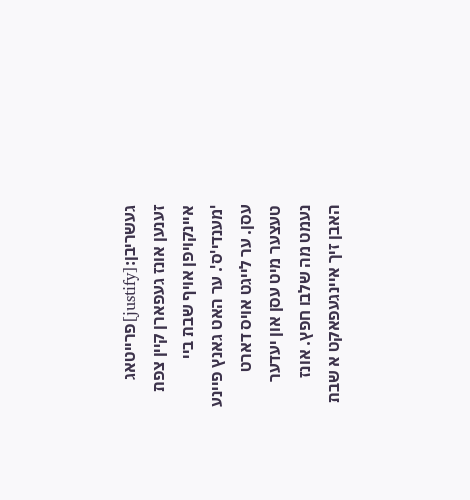געשריבן:[justify]פרייטאג זענען אונז געפארן קיין צפת איינקויפן אויף שבת ביי 'מענדי'ס'. ער האט גאנץ פיינע עסן. ער לייגט אויס דארט טעצער מיט עסן און יעדער נעמט מה שלבו חפץ. אונז האבן זיך איינגעפאקט א שבת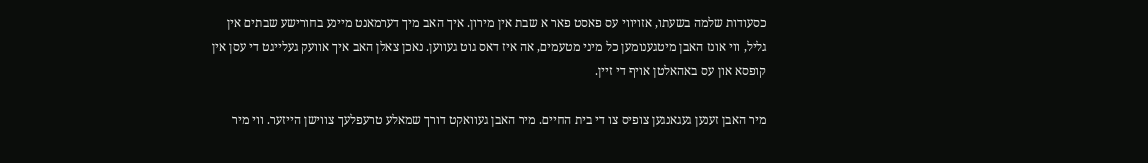כסעודות שלמה בשעתו, אזויווי עס פאסט פאר א שבת אין מירון. איך האב מיך דערמאנט מיינע בחורישע שבתים אין גליל, ווי אונז האבן מיטגענומען כל מיני מטעמים, אה איז דאס גוט געווען. נאכן צאלן האב איך אוועק געלייגט די עסן אין קופסא און עס באהאלטן אויף די זיין.

מיר האבן זענען געגאנגען צופיס צו די בית החיים. מיר האבן געוואקט דורך שמאלע טרעפלעך צווישן הייזער. ווי מיר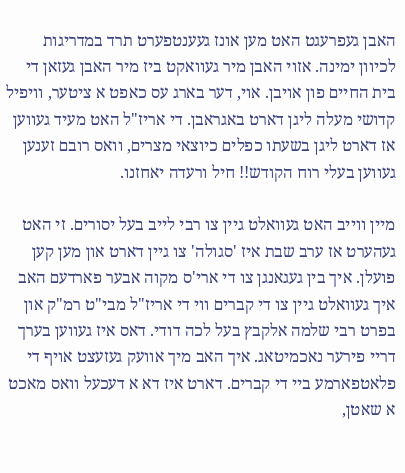האבן געפרעגט האט מען אונז געענטפערט תרד במדריגות לכיוון ימינה. אזוי האבן מיר געוואקט ביז מיר האבן געזאן די בית החיים פון אויבן. אוי, דער בארג עס כאפט א ציטער, וויפיל קדושי מעלה ליגן דארט באגראבן. די אריז"ל האט מעיד געווען אז דארט ליגן בשעתו כפלים כיוצאי מצרים, וואס רובם זענען געווען בעלי רוח הקודש!! חיל ורעדה יאחזנו.

מיין ווייב האט געוואלט גיין צו רבי לייב בעל יסורים. זי האט געהערט אז ערב שבת איז 'סגולה' צו גיין דארט און מען קען פועלן. איך בין געגאנגן צו די ארי'ס מקוה אבער פארדעם האב איך געוואלט גיין צו די קברים ווי די אריז"ל מבי"ט רמ"ק און בפרט רבי שלמה אלקבץ בעל לכה דודי. דאס איז געווען בערך דריי פירער נאכמיטאג. איך האב מיך אוועק געזעצט אויף די פלאטפארמע ביי די קברים. דארט איז דא א דעכעל וואס מאכט א שאטן,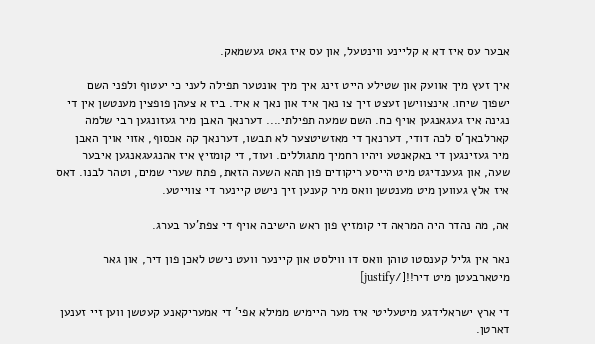אבער עס איז דא א קליינע ווינטעל, און עס איז גאט געשמאק.

איך זעץ מיך אוועק און שטילע הייט זינג איך מיך אונטער תפילה לעני כי יעטוף ולפני השם ישפוך שיחו. אינצווישן זעצט זיך צו נאך איד און נאך א איד. ביז א צעהן פופצין מענטשן אין די נגינה איז געגאנגען אויף כח. השם שמעה תפילתי.... דערנאך האבן מיר געזונגען רבי שלמה קארלבאך'ס לכה דודי, דערנאך די מאזשיטצער לא תבשו, דערנאך קה אכסוף, אזוי אויך האבן מיר געזינגען די באקאנטע ויהיו רחמיך מתגוללים. ועוד, די קומזיץ איז אהנגעגאנגען איבער שעה, און געענדיגט מיט הייסע ריקודים פון תהא השעה הזאת, פתח שערי שמים, וטהר לבנו. דאס איז אלץ געווען מיט מענטשן וואס מיר קענען זיך נישט קיינער די צווייטע.

אה, מה נהדר היה המראה די קומזיץ פון ראש הישיבה אויף די צפת'ער בערג.

נאר אין גליל קענסטו טוהן וואס דו ווילסט און קיינער וועט נישט לאכן פון דיר, און גאר מיטארבעטן מיט דיר!![/justify]

די ארץ ישראלידגע מיטעליטי איז מער היימיש ממילא אפי' די אמעריקאנע קעטשן ווען זיי זענען דארטן.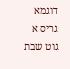דוגמא גריס א גוט שבת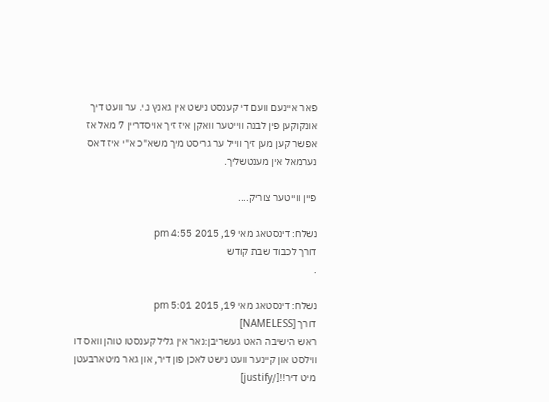פאר איינעם וועם די קענסט נישט אין גאנץ נ.י. ער וועט דיך אונקוקען פין לבנה ווייטער וואקן איז זיך אויסדריין 7 מאל אז אפשר קען מען זיך ווייל ער גריסט מיך משא"כ א"י איז דאס נערמאל אין מענטשליך.

פיין ווייטער צוריק....

נשלח: דינסטאג מאי 19, 2015 4:55 pm
דורך לכבוד שבת קודש
.

נשלח: דינסטאג מאי 19, 2015 5:01 pm
דורך [NAMELESS]
ראש הישיבה האט געשריבן:נאר אין גליל קענסטו טוהן וואס דו ווילסט און קיינער וועט נישט לאכן פון דיר, און גאר מיטארבעטן מיט דיר!![/justify]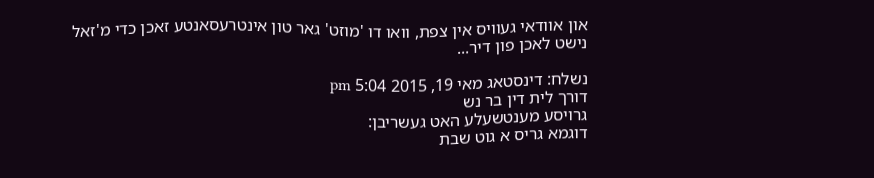און אוודאי געוויס אין צפת, וואו דו 'מוזט' גאר טון אינטרעסאנטע זאכן כדי מ'זאל נישט לאכן פון דיר...

נשלח: דינסטאג מאי 19, 2015 5:04 pm
דורך לית דין בר נש
גרויסע מענטשעלע האט געשריבן:
דוגמא גריס א גוט שבת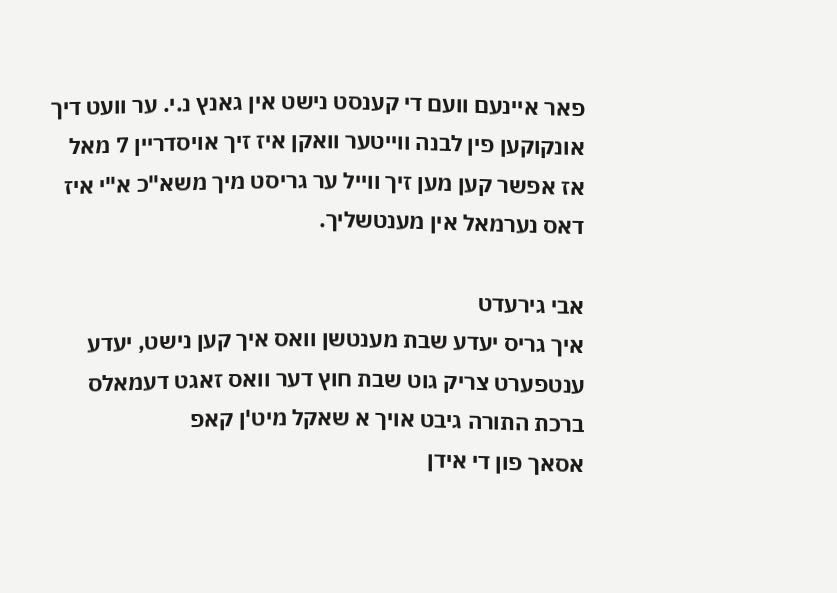פאר איינעם וועם די קענסט נישט אין גאנץ נ.י. ער וועט דיך אונקוקען פין לבנה ווייטער וואקן איז זיך אויסדריין 7 מאל אז אפשר קען מען זיך ווייל ער גריסט מיך משא"כ א"י איז דאס נערמאל אין מענטשליך.

אבי גירעדט
איך גריס יעדע שבת מענטשן וואס איך קען נישט, יעדע ענטפערט צריק גוט שבת חוץ דער וואס זאגט דעמאלס ברכת התורה גיבט אויך א שאקל מיט'ן קאפ
אסאך פון די אידן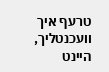טרעף איך וועכנטליך, היינט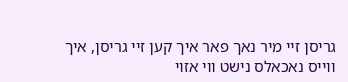גריסן זיי מיר נאך פאר איך קען זיי גריסן, איך ווייס נאכאלס נישט ווי אזוי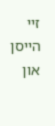זיי הייסן און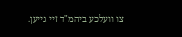צו וועלכע ביהמ"ד זיי גייען.